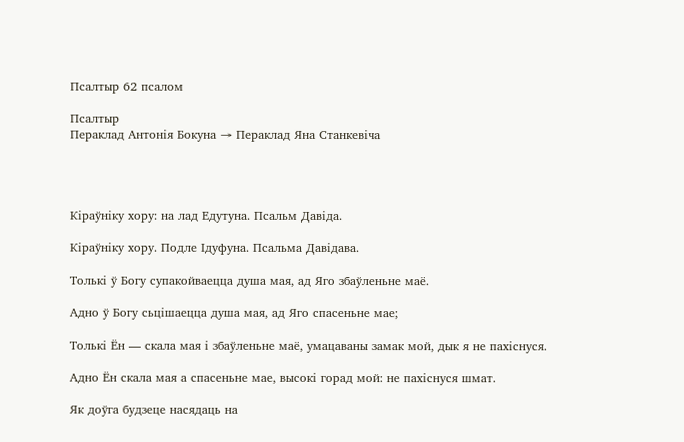Псалтыр 62 псалом

Псалтыр
Пераклад Антонія Бокуна → Пераклад Яна Станкевіча




Кіраўніку хору: на лад Едутуна. Псальм Давіда.

Кіраўніку хору. Подле Ідуфуна. Псальма Давідава.

Толькі ў Богу супакойваецца душа мая, ад Яго збаўленьне маё.

Адно ў Богу сьцішаецца душа мая, ад Яго спасеньне мае;

Толькі Ён — скала мая і збаўленьне маё, умацаваны замак мой, дык я не пахіснуся.

Адно Ён скала мая а спасеньне мае, высокі горад мой: не пахіснуся шмат.

Як доўга будзеце насядаць на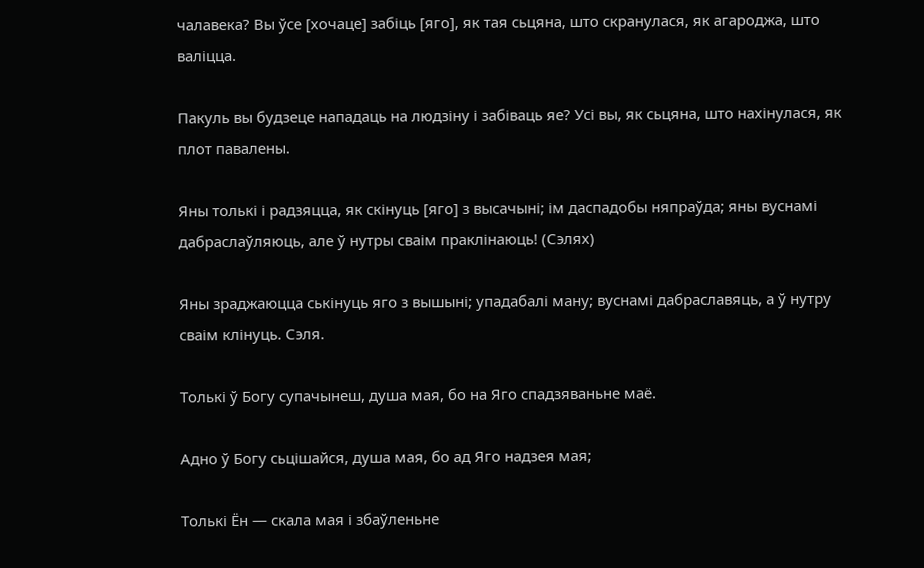чалавека? Вы ўсе [хочаце] забіць [яго], як тая сьцяна, што скранулася, як агароджа, што валіцца.

Пакуль вы будзеце нападаць на людзіну і забіваць яе? Усі вы, як сьцяна, што нахінулася, як плот павалены.

Яны толькі і радзяцца, як скінуць [яго] з высачыні; ім даспадобы няпраўда; яны вуснамі дабраслаўляюць, але ў нутры сваім праклінаюць! (Сэлях)

Яны зраджаюцца ськінуць яго з вышыні; упадабалі ману; вуснамі дабраславяць, а ў нутру сваім клінуць. Сэля.

Толькі ў Богу супачынеш, душа мая, бо на Яго спадзяваньне маё.

Адно ў Богу сьцішайся, душа мая, бо ад Яго надзея мая;

Толькі Ён — скала мая і збаўленьне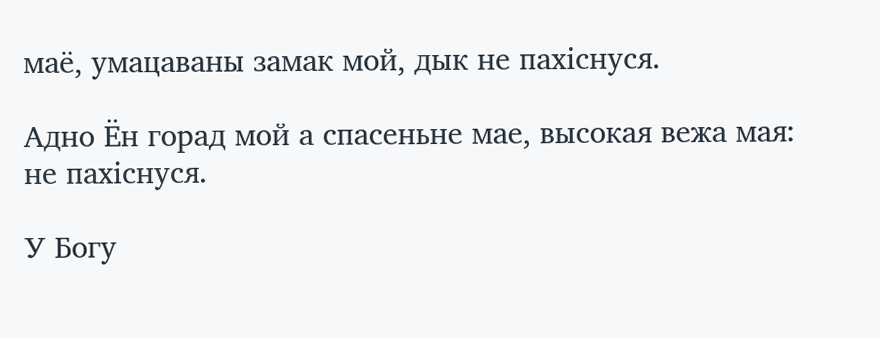маё, умацаваны замак мой, дык не пахіснуся.

Адно Ён горад мой а спасеньне мае, высокая вежа мая: не пахіснуся.

У Богу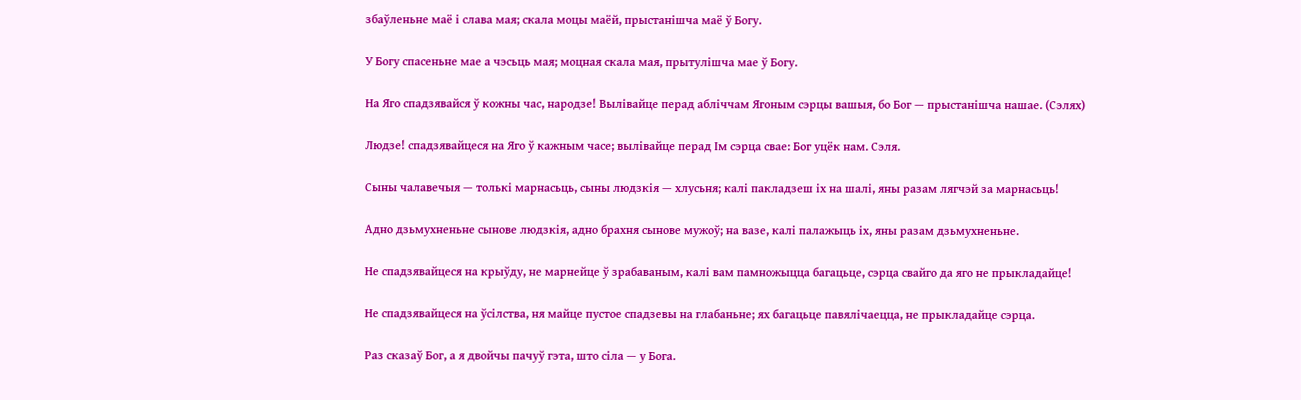збаўленьне маё і слава мая; скала моцы маёй, прыстанішча маё ў Богу.

У Богу спасеньне мае а чэсьць мая; моцная скала мая, прытулішча мае ў Богу.

На Яго спадзявайся ў кожны час, народзе! Вылівайце перад абліччам Ягоным сэрцы вашыя, бо Бог — прыстанішча нашае. (Сэлях)

Людзе! спадзявайцеся на Яго ў кажным часе; вылівайце перад Ім сэрца свае: Бог уцёк нам. Сэля.

Сыны чалавечыя — толькі марнасьць, сыны людзкія — хлусьня; калі пакладзеш іх на шалі, яны разам лягчэй за марнасьць!

Адно дзьмухненьне сынове людзкія, адно брахня сынове мужоў; на вазе, калі палажыць іх, яны разам дзьмухненьне.

Не спадзявайцеся на крыўду, не марнейце ў зрабаваным, калі вам памножыцца багацьце, сэрца свайго да яго не прыкладайце!

Не спадзявайцеся на ўсілства, ня майце пустое спадзевы на глабаньне; ях багацьце павялічаецца, не прыкладайце сэрца.

Раз сказаў Бог, а я двойчы пачуў гэта, што сіла — у Бога.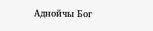Аднойчы Бог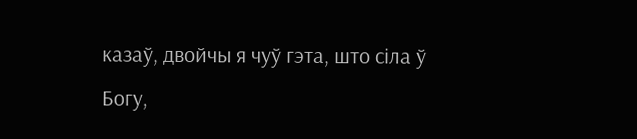казаў, двойчы я чуў гэта, што сіла ў Богу,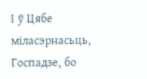І ў Цябе міласэрнасьць, Госпадзе, бо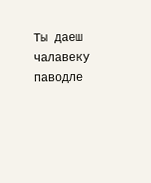Ты даеш чалавеку паводле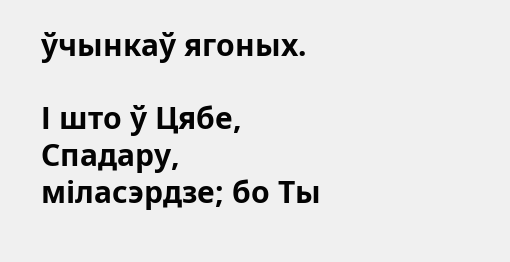ўчынкаў ягоных.

І што ў Цябе, Спадару, міласэрдзе; бо Ты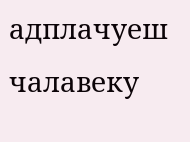адплачуеш чалавеку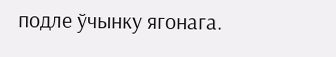подле ўчынку ягонага.